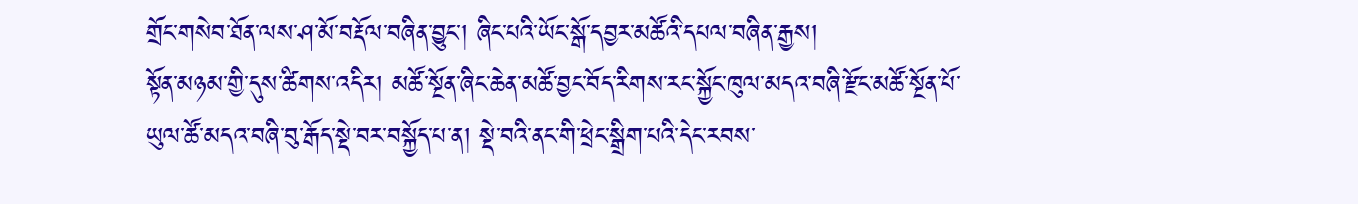གྲོང་གསེབ་ཐོན་ལས་ཤ་མོ་བརྡོལ་བཞིན་བྱུང་། ཞིང་པའི་ཡོང་སྒོ་དབྱར་མཚོའི་དཔལ་བཞིན་རྒྱས།
སྟོན་མཉམ་གྱི་དུས་ཚིགས་འདིར། མཚོ་སྔོན་ཞིང་ཆེན་མཚོ་བྱང་བོད་རིགས་རང་སྐྱོང་ཁུལ་མདའ་བཞི་རྫོང་མཚོ་སྔོན་པོ་ཡུལ་ཚོ་མདའ་བཞི་བུ་རྒོད་སྡེ་བར་བསྐྱོད་པ་ན། སྡེ་བའི་ནང་གི་ཕྲེང་སྒྲིག་པའི་དེང་རབས་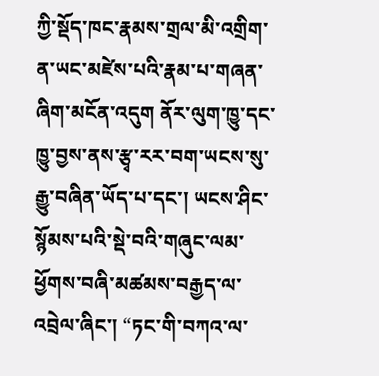ཀྱི་སྡོད་ཁང་རྣམས་གྲལ་མི་འགྲིག་ན་ཡང་མཛེས་པའི་རྣམ་པ་གཞན་ཞིག་མངོན་འདུག ནོར་ལུག་ཁྱུ་དང་ཁྱུ་བྱས་ནས་རྩྭ་རར་བག་ཡངས་སུ་རྒྱུ་བཞིན་ཡོད་པ་དང་། ཡངས་ཤིང་སྙོམས་པའི་སྡེ་བའི་གཞུང་ལམ་ཕྱོགས་བཞི་མཚམས་བརྒྱད་ལ་འབྲེལ་ཞིང་། “ཏང་གི་བཀའ་ལ་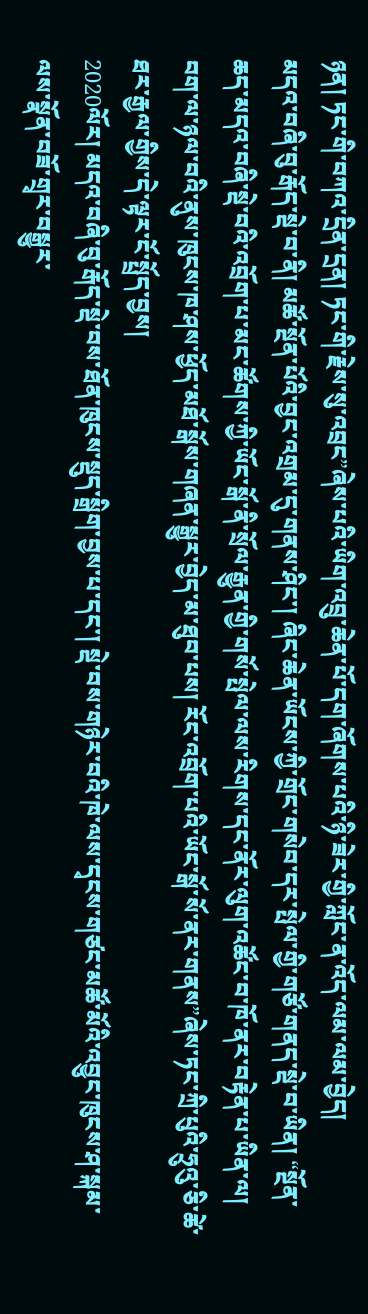ཉན། ཏང་གི་བཀའ་དྲིན་དྲན། ཏང་གི་རྗེས་སུ་འབྲང”ཞེས་པའི་ཡིག་འབྲུ་ཆེན་པོ་དག་ཞོགས་པའི་ཉི་ཟེར་གྱི་ཀློང་ན་འོད་ལམ་ལམ་བྱེད།
མདའ་བཞི་བུ་རྒོད་སྡེ་བ་ནི། མཚོ་སྔོན་པོའི་བྱང་འགྲམ་དུ་གནས་ཤིང་། ཞིང་ཆེན་ཡོངས་ཀྱི་གྲོང་གསེབ་དར་སྤེལ་གྱི་གཙོ་གནད་སྡེ་བ་ཡིན། “སྔོན་ཆད་མདའ་བཞི་སྡེ་བའི་འབྲོག་པ་མང་ཚོགས་ཀྱི་ཡོང་སྒོ་ནི་སྲོལ་རྒྱུན་གྱི་གསོ་སྤེལ་ལས་རིགས་དང་ནོར་ལུག་འཚོང་བ་ཁོ་ནར་བརྟེན་པ་ཡིན་ལ། བག་ལ་ཉལ་བའི་ནུས་ཁུངས་ཁ་ཤས་ཕྱོད་མཐོ་སྒོས་གཞན་སྒྱུར་བྱེད་མ་ཐུབ་པས། རོང་འབྲོག་པའི་ཡོང་སྒོ་སོ་ནར་གནས”ཞེས་ཏང་ཀྲི་པུའི་ཧྲུའུ་ཅི་ཚེ་ཐར་རྒྱལ་གྱིས་དེ་ལྟར་ངོ་སྤྲོད་བྱས།
2020ལོར། མདའ་བཞི་བུ་རྒོད་སྡེ་བས་ཐོན་ཁུངས་སྡུད་སྒྲིག་བྱས་པ་དང་། སྡེ་བས་གཉེར་བའི་ཁེ་ལས་དྭངས་གཙང་མཚོ་མོའི་འབྱུང་ཁུངས་ཤ་སྐམ་ལས་སྣོན་བཟོ་གྲྭར་བསྒྱུར་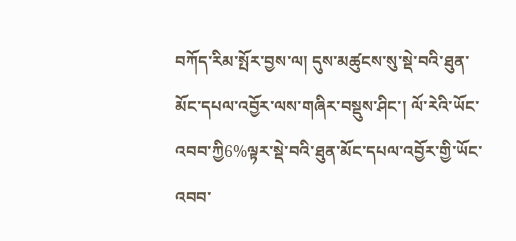བཀོད་རིམ་སྤོར་བྱས་ལ། དུས་མཚུངས་སུ་སྡེ་བའི་ཐུན་མོང་དཔལ་འབྱོར་ལས་གཞིར་བསྡུས་ཤིང་། ལོ་རེའི་ཡོང་འབབ་ཀྱི6%ལྟར་སྡེ་བའི་ཐུན་མོང་དཔལ་འབྱོར་གྱི་ཡོང་འབབ་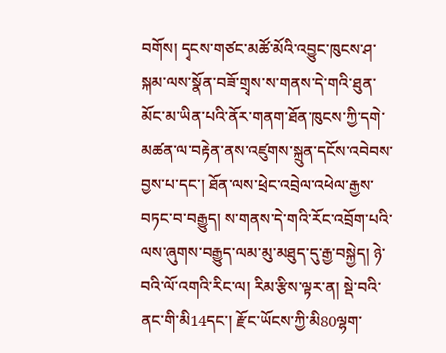བགོས། དྭངས་གཙང་མཚོ་མོའི་འབྱུང་ཁུངས་ཤ་སྐམ་ལས་སྣོན་བཟོ་གྲྭས་ས་གནས་དེ་གའི་ཐུན་མོང་མ་ཡིན་པའི་ནོར་གནག་ཐོན་ཁུངས་ཀྱི་དགེ་མཚན་ལ་བརྟེན་ནས་འཛུགས་སྐྲུན་དངོས་འབེབས་བྱས་པ་དང་། ཐོན་ལས་ཕྲེང་འབྲེལ་འཕེལ་རྒྱས་བཏང་བ་བརྒྱུད། ས་གནས་དེ་གའི་རོང་འབྲོག་པའི་ལས་ཞུགས་བརྒྱུད་ལམ་མུ་མཐུད་དུ་རྒྱ་བསྐྱེད། ཉེ་བའི་ལོ་འགའི་རིང་ལ། རིམ་རྩིས་ལྟར་ན། སྡེ་བའི་ནང་གི་མི14དང་། རྫོང་ཡོངས་ཀྱི་མི80ལྷག་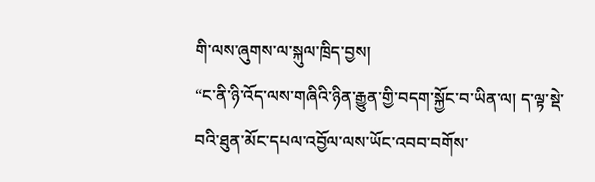གི་ལས་ཞུགས་ལ་སྐུལ་ཁྲིད་བྱས།
“ང་ནི་ཉི་འོད་ལས་གཞིའི་ཉིན་རྒྱུན་གྱི་བདག་སྐྱོང་བ་ཡིན་ལ། ད་ལྟ་སྡེ་བའི་ཐུན་མོང་དཔལ་འབྱོལ་ལས་ཡོང་འབབ་བགོས་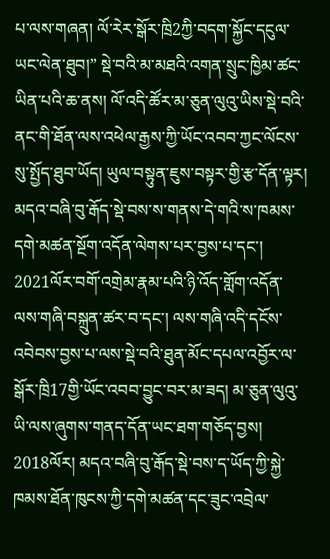པ་ལས་གཞན། ལོ་རེར་སྒོར་ཁྲི2ཀྱི་བདག་སྐྱོང་དངུལ་ཡང་ལེན་ཐུབ།” སྡེ་བའི་མ་མཐའི་འགན་སྲུང་ཁྱིམ་ཚང་ཡིན་པའི་ཆ་ནས། ལོ་འདི་ཚོར་མ་ཅུན་ལུའུ་ཡིས་སྡེ་བའི་ནང་གི་ཐོན་ལས་འཕེལ་རྒྱས་ཀྱི་ཡོང་འབབ་ཀྱང་ལོངས་སུ་སྤྱོད་ཐུབ་ཡོད། ཡུལ་བསྟུན་ཇུས་བསྟར་གྱི་རྩ་དོན་ལྟར། མདའ་བཞི་བུ་རྒོད་སྡེ་བས་ས་གནས་དེ་གའི་ས་ཁམས་དགེ་མཚན་སྔོག་འདོན་ལེགས་པར་བྱས་པ་དང་། 2021ལོར་བགོ་འགྲེམ་རྣམ་པའི་ཉི་འོད་གློག་འདོན་ལས་གཞི་བསྐྲུན་ཚར་བ་དང་། ལས་གཞི་འདི་དངོས་འབེབས་བྱས་པ་ལས་སྡེ་བའི་ཐུན་མོང་དཔལ་འབྱོར་ལ་སྒོར་ཁྲི17གྱི་ཡོང་འབབ་བྱུང་བར་མ་ཟད། མ་ཅུན་ལུའུ་ཡི་ལས་ཞུགས་གནད་དོན་ཡང་ཐག་གཅོད་བྱས།
2018ལོར། མདའ་བཞི་བུ་རྒོད་སྡེ་བས་ད་ཡོད་ཀྱི་སྐྱེ་ཁམས་ཐོན་ཁུངས་ཀྱི་དགེ་མཚན་དང་ཟུང་འབྲེལ་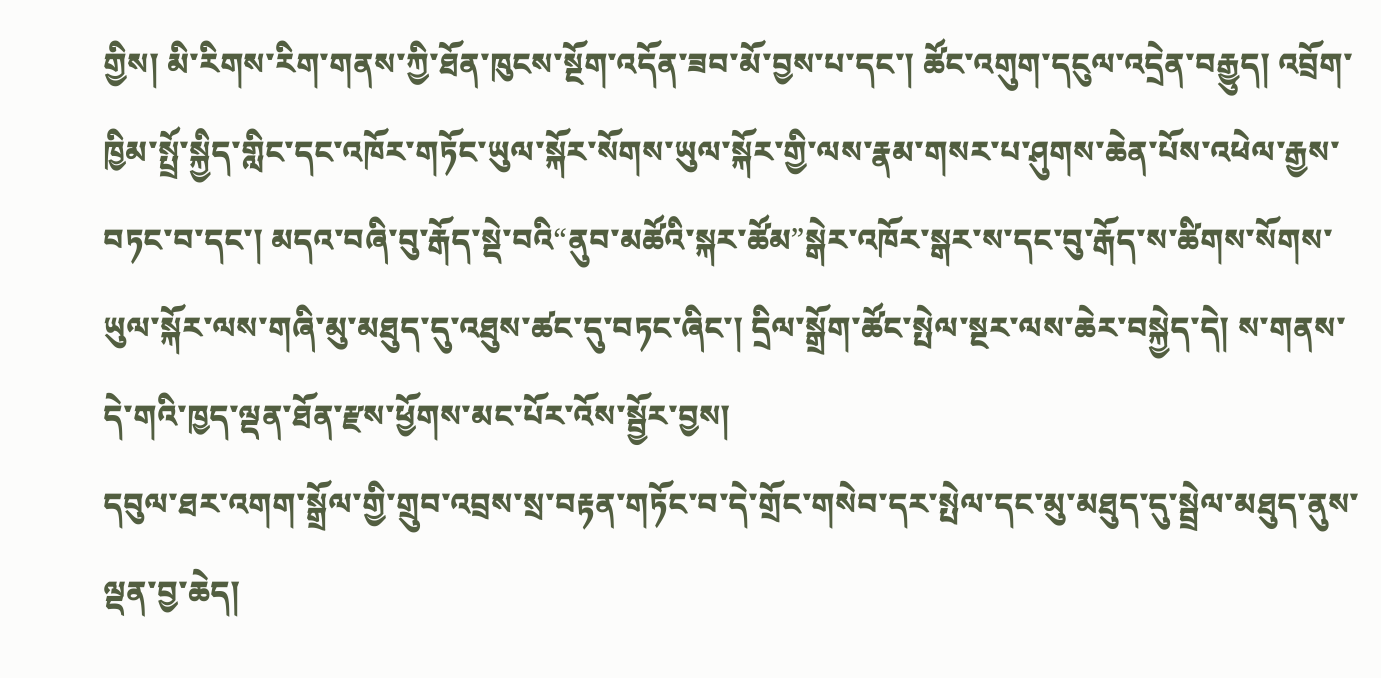གྱིས། མི་རིགས་རིག་གནས་ཀྱི་ཐོན་ཁུངས་སྔོག་འདོན་ཟབ་མོ་བྱས་པ་དང་། ཚོང་འགུག་དངུལ་འདྲེན་བརྒྱུད། འབྲོག་ཁྱིམ་སྤྲོ་སྐྱིད་གླིང་དང་འཁོར་གཏོང་ཡུལ་སྐོར་སོགས་ཡུལ་སྐོར་གྱི་ལས་རྣམ་གསར་པ་ཤུགས་ཆེན་པོས་འཕེལ་རྒྱས་བཏང་བ་དང་། མདའ་བཞི་བུ་རྒོད་སྡེ་བའི“ནུབ་མཚོའི་སྐར་ཚོམ”སྒེར་འཁོར་སྒར་ས་དང་བུ་རྒོད་ས་ཚིགས་སོགས་ཡུལ་སྐོར་ལས་གཞི་མུ་མཐུད་དུ་འཐུས་ཚང་དུ་བཏང་ཞིང་། དྲིལ་སྒྲོག་ཚོང་སྤེལ་སྔར་ལས་ཆེར་བསྐྱེད་དེ། ས་གནས་དེ་གའི་ཁྱད་ལྡན་ཐོན་རྫས་ཕྱོགས་མང་པོར་འོས་སྦྱོར་བྱས།
དབུལ་ཐར་འགག་སྒྲོལ་གྱི་གྲུབ་འབྲས་སྲ་བརྟན་གཏོང་བ་དེ་གྲོང་གསེབ་དར་སྤེལ་དང་མུ་མཐུད་དུ་སྦྲེལ་མཐུད་ནུས་ལྡན་བྱ་ཆེད།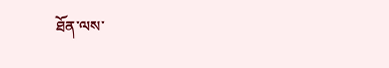ཐོན་ལས་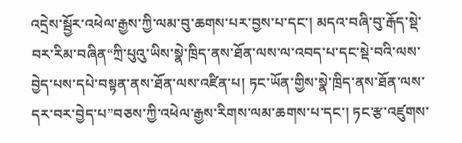འདྲེས་སྦྱོར་འཕེལ་རྒྱས་ཀྱི་ལམ་བུ་ཆགས་པར་བྱས་པ་དང་། མདའ་བཞི་བུ་རྒོད་སྡེ་བར་རིམ་བཞིན“ཀྲི་པུའུ་ཡིས་སྣེ་ཁྲིད་ནས་ཐོན་ལས་ལ་འབད་པ་དང་སྡེ་བའི་ལས་བྱེད་པས་དཔེ་བསྟན་ནས་ཐོན་ལས་འཛིན་པ། ཏང་ཡོན་གྱིས་སྣེ་ཁྲིད་ནས་ཐོན་ལས་དར་བར་བྱེད་པ”བཅས་ཀྱི་འཕེལ་རྒྱས་རིགས་ལམ་ཆགས་པ་དང་། ཏང་རྩ་འཛུགས་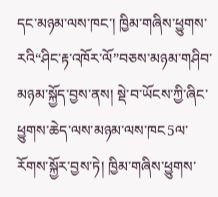དང་མཉམ་ལས་ཁང་། ཁྱིམ་གཞིས་ཕྱུགས་རའི“ཤིང་རྟ་འཁོར་ལོ”བཅས་མཉམ་གཤིབ་མཉམ་སྐྱོད་བྱས་ནས། སྡེ་བ་ཡོངས་ཀྱི་ཞིང་ཕྱུགས་ཆེད་ལས་མཉམ་ལས་ཁང5ལ་རོགས་སྐྱོར་བྱས་ཏེ། ཁྱིམ་གཞིས་ཕྱུགས་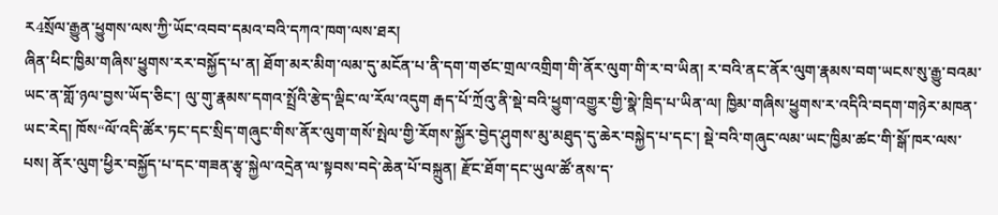ར4སྲོལ་རྒྱུན་ཕྱུགས་ལས་ཀྱི་ཡོང་འབབ་དམའ་བའི་དཀའ་ཁག་ལས་ཐར།
ཞིན་ཕིང་ཁྱིམ་གཞིས་ཕྱུགས་རར་བསྐྱོད་པ་ན། ཐོག་མར་མིག་ལམ་དུ་མངོན་པ་ནི་དག་གཙང་གྲལ་འགྲིག་གི་ནོར་ལུག་གི་ར་བ་ཡིན། ར་བའི་ནང་ནོར་ལུག་རྣམས་བག་ཡངས་སུ་རྒྱུ་བའམ་ཡང་ན་གློ་ཉལ་བྱས་ཡོད་ཅིང་། ལུ་གུ་རྣམས་དགའ་སྤྲོའི་རྩེད་ལྡིང་ལ་རོལ་འདུག རྒད་པོ་ཀྲོའུ་ནི་སྡེ་བའི་ཕྱུག་འགྱུར་གྱི་སྣེ་ཁྲིད་པ་ཡིན་ལ། ཁྱིམ་གཞིས་ཕྱུགས་ར་འདིའི་བདག་གཉེར་མཁན་ཡང་རེད། ཁོས“ལོ་འདི་ཚོར་ཏང་དང་སྲིད་གཞུང་གིས་ནོར་ལུག་གསོ་སྤེལ་གྱི་རོགས་སྐྱོར་བྱེད་ཤུགས་མུ་མཐུད་དུ་ཆེར་བསྐྱེད་པ་དང་། སྡེ་བའི་གཞུང་ལམ་ཡང་ཁྱིམ་ཚང་གི་སྒོ་ཁར་ལས་པས། ནོར་ལུག་ཕྱིར་བསྐྱོད་པ་དང་གཟན་རྩྭ་སྐྱེལ་འདྲེན་ལ་སྟབས་བདེ་ཆེན་པོ་བསྐྲུན། རྫོང་ཐོག་དང་ཡུལ་ཚོ་ནས་ད་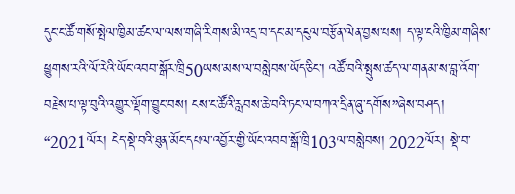དུང་ང་ཚོ་གསོ་སྤེལ་ཁྱིམ་ཚང་ལ་ལས་གཞི་རིགས་མི་འདྲ་བ་དང་མ་དངུལ་བརྩོན་ལེན་བྱས་པས། ད་ལྟ་ངའི་ཁྱིམ་གཞིས་ཕྱུགས་རའི་ལོ་རེའི་ཡོང་འབབ་སྒོར་ཁྲི50ཡས་མས་ལ་བསླེབས་ཡོད་ཅིང་། འཚོ་བའི་སྤུས་ཚད་ལ་གནམ་ས་བླ་འོག་བརྗེས་པ་ལྟ་བུའི་འགྱུར་ལྡོག་བྱུང་བས། ངས་ང་ཚོའི་རླབས་ཆེ་བའི་ཏང་ལ་བཀའ་དྲིན་ཞུ་དགོས”ཞེས་བཤད།
“2021ལོར། ངེད་སྡེ་བའི་ཐུན་མོང་དཔལ་འབྱོར་གྱི་ཡོང་འབབ་སྒོ་ཁྲི103ལ་བསླེབས། 2022ལོར། སྡེ་བ་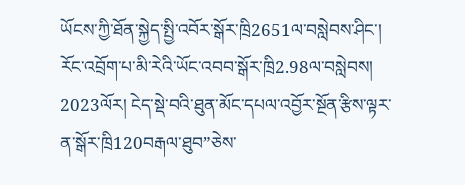ཡོངས་ཀྱི་ཐོན་སྐྱེད་སྤྱི་འབོར་སྒོར་ཁྲི2651ལ་བསླེབས་ཤིང་། རོང་འབྲོག་པ་མི་རེའི་ཡོང་འབབ་སྒོར་ཁྲི2.98ལ་བསླེབས། 2023ལོར། ངེད་སྡེ་བའི་ཐུན་མོང་དཔལ་འབྱོར་སྔོན་རྩིས་ལྟར་ན་སྒོར་ཁྲི120བརྒལ་ཐུབ”ཅེས་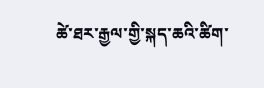ཚེ་ཐར་རྒྱལ་གྱི་སྐད་ཆའི་ཚིག་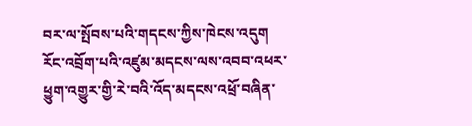བར་ལ་སྤོབས་པའི་གདངས་ཀྱིས་ཁེངས་འདུག
རོང་འབྲོག་པའི་འཛུམ་མདངས་ལས་འབབ་འཕར་ཕྱུག་འགྱུར་གྱི་རེ་བའི་འོད་མདངས་འཕྲོ་བཞིན་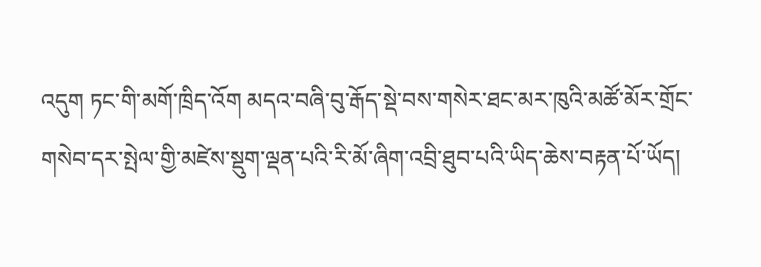འདུག ཏང་གི་མགོ་ཁྲིད་འོག མདའ་བཞི་བུ་རྒོད་སྡེ་བས་གསེར་ཐང་མར་ཁུའི་མཚོ་མོར་གྲོང་གསེབ་དར་སྤེལ་གྱི་མཛེས་སྡུག་ལྡན་པའི་རི་མོ་ཞིག་འབྲི་ཐུབ་པའི་ཡིད་ཆེས་བརྟན་པོ་ཡོད།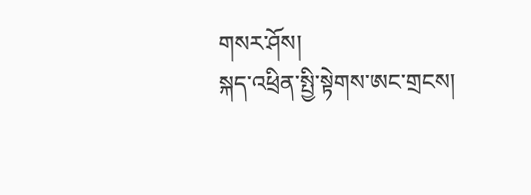གསར་ཤོས།
སྐད་འཕྲིན་སྤྱི་སྟེགས་ཨང་གྲངས།